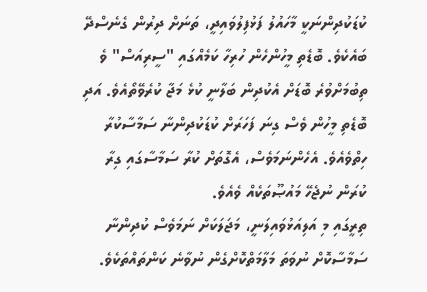ކުޑަކުދިންނަކީ މާހައުލު ފަޅުފިލުވައިދީ، ތަނަށް ދިރުން ގެނެސްދޭ ބައެކެވެ. ބޮޑެތި މީހުންހެން ހުރިހާ ކަމެއްގައި "ސީރިއަސް" ވެ ތިބުމަށްވުރެ ބޮޑަށް އެކުދިން ބަލާނީ ކުޅެ މަޖާ ކުރެވޭތޯއެވެ. އަދި ބޮޑެތި މީހުން ވެސް ގިނަ ފަހަރަށް ކުޑަކުދިންނާ ސަމާސާކުރާ ހިތްވެއެވެ. އެހެންނަމަވެސް، އެގޮތަށް ކުރާ ސަމާސާގައި ގިރާ ކުރަން ނުޖެހޭ މައުޞޫތަކެއް ވެއެވެ.
ތިރީގައި މި އަލިއަޅުވައިލަނީ، މަޖަލަކަށް ނަމަވެސް ކުދިންނާ ސަމާސާކޮށް ނުވަތަ މަލާމަތްކޮށްގެން ނުވާނެ ކަންތައްތަކެވެ.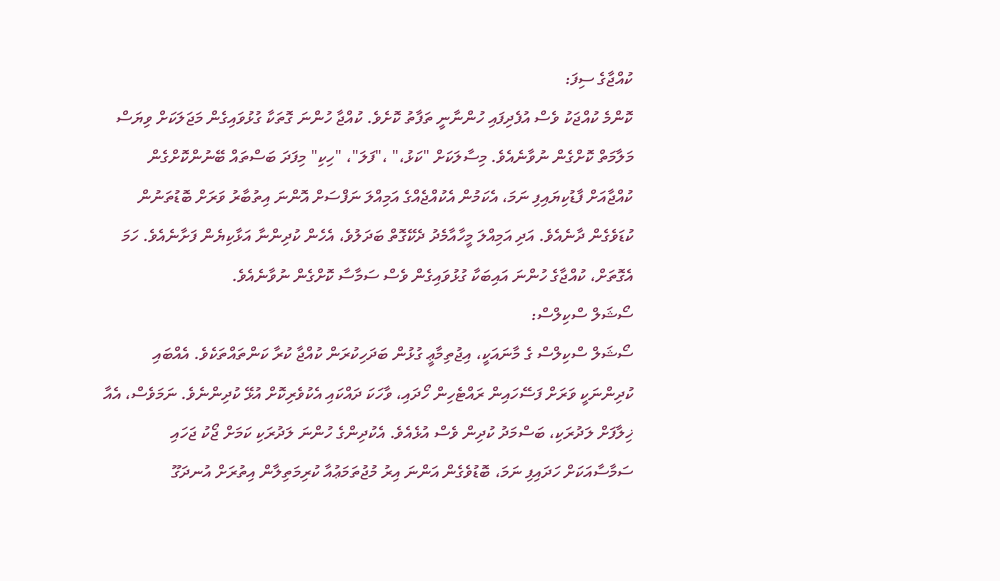ކުއްޖާގެ ސިފަ:
ކޮންމެ ކުއްޖަކު ވެސް އުފެދިފައި ހުންނާނީ ތަފާތު ކޮށެވެ. ކުއްޖާ ހުންނަ ގޮތަކާ ގުޅުވައިގެން މަޖަލަކަށް ވިޔަސް މަލާމަތް ކޮށްގެން ނުވާނެއެވެ. މިސާލަކަށް "ކަޅު،" ،"ފަލަ"، "ހިކި" މިފަދަ ބަސްތައް ބޭނުންކޮށްގެން ކުއްޖާއަށް ފާޑުކިޔައިފި ނަމަ، އެކަމުން އެކުއްޖެއްގެ އަމިއްލަ ނަފްސަށް އޮންނަ އިތުބާރު ވަރަށް ބޮޑުތަނުން ކުޑަވެގެން ދާނެއެވެ. އަދި އަމިއްލަ މީހާއާމެދު ދެކޭގޮތް ބަދަލުވެ، އެހެން ކުދިންނާ އަޅާކިޔެން ފަށާނެއެވެ. ހަމަ އެގޮތަށް، ކުއްޖާގެ ހުންނަ އައިބަކާ ގުޅުވައިގެން ވެސް ސަމާސާ ކޮށްގެން ނުވާނެއެވެ.
ސޯޝަލް ސްކިލްސް:
ސޯޝަލް ސްކިލްސް ގެ މާނައަކީ، އިޖުތިމާޢީ ގުޅުން ބަދަހިކުރަން ކުއްޖާ ކުރާ ކަންތައްތަކެވެ. އެއްބައި ކުދިންނަކީ ވަރަށް ފަސޭހައިން ރައްޓެހިން ހޯދައި، ވާހަކަ ދައްކައި އެކުވެރިކޮށް އުޅޭ ކުދިންނެވެ. ނަމަވެސް، އެއާ ޚިލާފަށް ލަދުރަކި، ބަސްމަދު ކުދިން ވެސް އުޅެއެވެ. އެކުދިންގެ ހުންނަ ލަދުރަކި ކަމަށް ޖޯކު ޖަހައި ސަމާސާއަކަށް ހަދައިފި ނަމަ، ބޮޑުވެގެން އަންނަ އިރު މުޖުތަމަޢުއާ ކުރިމަތިލާން އިތުރަށް އުނދަގޫ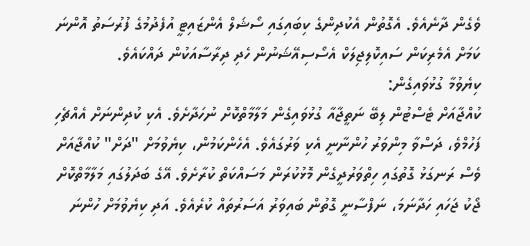ވެގެން ދާނެއެވެ. އެގޮތުން އެކުދިންގެ ކިބައިގައި ސޯޝަލް އެންޒައިޓީ އުފެދުމުގެ ފުރުސަތު އޮންނަ ކަމަށް އެމެރިކަން ސައިކޮލިޖިލަކް އެސޯސިއޭޝަނުން ހެދި ދިރާސާއަކުން ދައްކައެވެ.
ކިޔެވުމާ ގުޅުވައިގެން:
ކުއްޖާއަށް ޓެސްޓުން ލިބޭ ނަތީޖާއާ ގުޅުވައިގެން މަލާމާތްކޮށް ނުހަދާށެވެ. އެކި ކުދިންނަށް އެއްޗެހި ފަހުމްވެ، ދަސްވާ މިންވަރު ހުންނާނީ އެކި ވަރުގައެވެ. އެހެންކަމުން، ކިޔެވުމަށް "ދަށް" ކުއްޖާއަށް ވެސް ރަނގަޅު ގޮތުގައި ހިތްވަރުދީގެން މޮޅުކުރަން މަސައްކަތް ކުރާށެވެ. އޭގެ ބަދަލުގައި މަލާމާތްކޮށް ޖޯކު ޖަހައި ހަދާނަމަ، ނަފްސާނީ ގޮތުން ބައިވަރު އަސަރުތައް ކުރެއެވެ. އަދި ކިޔެވުމަށް ހުންނަ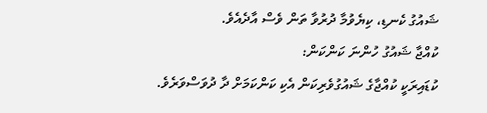ޝައުގު ކެނޑި، ކިޔެވުމާ ދުރުވާ ތަން ވެސް އާދެއެވެ.
ކުއްޖާ ޝައުގު ހުންނަ ކަންކަން:
ކުޑައިރަކީ ކުއްޖާގެ ޝައުގުވެރިކަން އެކި ކަންކަމަށް ދާ ދުވަސްވަރެވެ.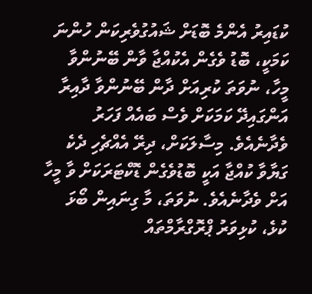ކުޑައިރު އެންމެ ބޮޑަށް ޝައުގުވެރިކަން ހުންނަ ކަމަކީ، ބޮޑު ވެގެން އެކުއްޖާ ވާން ބޭނުންވާ މީހާ، ނުވަތަ ކުރިއަށް ދާން ބޭނުންވާ ދާއިރާ އަންގައިދޭ ކަމަކަށް ވެސް ބައެއް ފަހަރު ވެދާނެއެވެ. މިސާލަކަށް، ދިރޭ އެއްޗެހި ދެކެ ގަޔާވާ ކުއްޖާ އަކީ ބޮޑުވެގެން ޑޮކްޓަރަކަށް ވާ މީހާ އަށް ވެދާނެއެވެ. ނުވަތަ، މާ ގިނައިން ބޯޅަ ކުޅެ، ކުޅިވަރު ޕްރޮގްރާމްތައް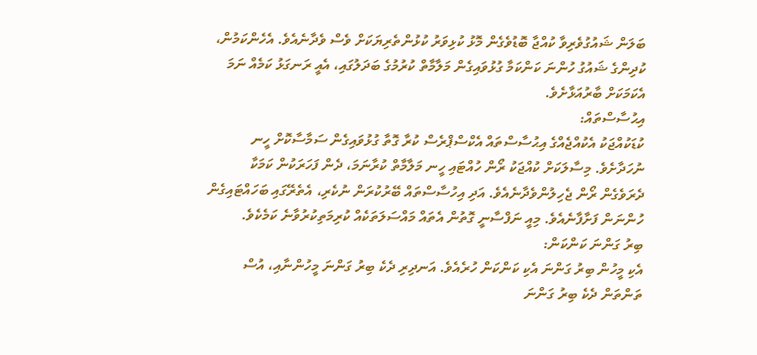ބަލަން ޝައުގުވެރިވާ ކުއްޖާ ބޮޑުވެގެން މޮޅު ކުޅިވަރު ކުޅުންތެރިޔަކަށް ވެސް ވެދާނެއެވެ. އެހެންކަމުން، ކުދިންގެ ޝައުގު ހުންނަ ކަންކަމާ ގުޅުވައިގެން މަލާމާތް ކުރުމުގެ ބަދަލުގައި، އެއީ ރަނގަޅު ކަމެއް ނަމަ އެކަމަކަށް ބާރުއަޅާށެވެ.
އިޙުސާސްތައް:
ކުޑަކުއްޖަކު އެކުއްޖެއްގެ އިޙުސާސްތައް އެކްސްޕްރެސް ކުރާ ގޮތާ ގުޅުވައިގެން ސަމާސާކޮށް ހީނ ނުހަދާށެވެ. މިސާލަކަށް ކުއްޖަކު ރޯން ހުއްޓައި ހީނ މަލާމާތް ކުރާނަމަ، ދެން ފަހަރަކުން ކަމަކާ ދެރަވެގެން ރޯން ޖެހިލުންވެދާނެއެވެ. އަދި އިހުސާސްތައް ބޭރުކުރަން ނުކެރި، އެތެރޭގައި ބަހައްޓައިގެން ހުންނަން ފަށާފާނެއެވެ. މިއީ ނަފްސާނީ ގޮތުން އެތައް މައްސަލަތަކެއް ކުރިމަތިކުރުވާނެ ކަމެކެވެ.
ބިރު ގަންނަ ކަންކަން:
އެކި މީހުން ބިރު ގަންނަ އެކި ކަންކަން ހުރެއެވެ. އަނދިރި ދެކެ ބިރު ގަންނަ މީހުންނާއި، އުސް ތަންތަން ދެކެ ބިރު ގަންނަ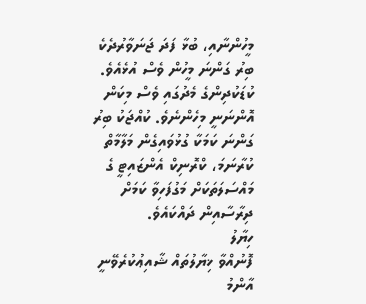މީހުންނާއި، ބުޅާ ފަދަ ޖަނަވާރުދެކެ ބިރު ގަންނަ މީހުން ވެސް އުޅެއެވެ. ކުޑަކުދިންގެ މެދުގައި ވެސް މިކަން އޮންނަނީ މިހެންނެވެ. ކުއްޖަކު ބިރު ގަންނަ ކަމަކާ ގުޅުވައިގެން މަލާމާތް ކުރާނަމަ، ކްރޮނިކް އެންޒައިޓީ ގެ މައްސަލަތަކަށް މަގުފަހިވާ ކަމަށް ދިރާސާއިން ދައްކައެވެ.
ހިޔާލު
ފޮނުއްވާ ޚިޔާލުތައް ޝާއިޢުކުރެވޭނީ އާންމު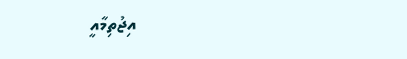އިޖުތިމާއީ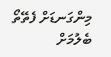މިންގަނޑަށް ފެތޭތޯ ބެލުމަށް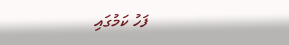ފަހު ކަމުގައި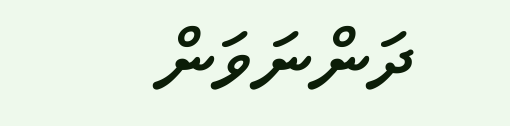ދަންނަވަން